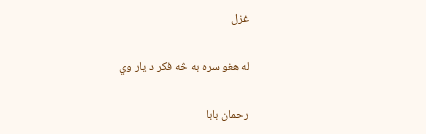غزل

له هغو سره به څه فکر د يار وي

رحمان بابا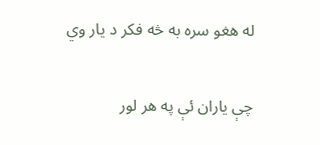له هغو سره به څه فکر د يار وي

چې ياران ئې په هر لور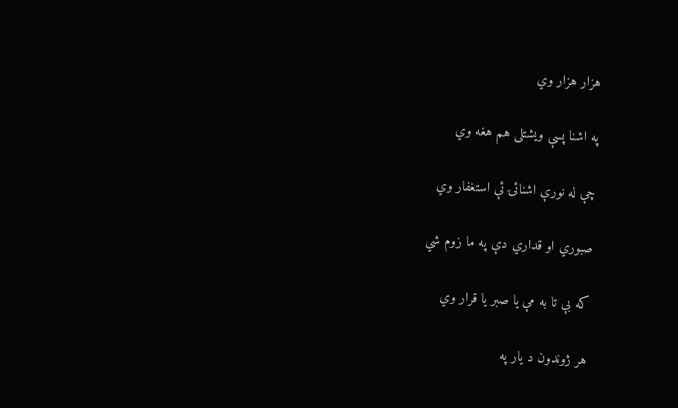هزار هزار وي

په اشنا پسې ويشتلی هم هغه وي

چې له نورې اشنائۍ ئې استغفار وي

صبوري او قداري دې په ما زوم شي

که بې تا به مې يا صبر يا قرار وي

هر ژوندون د يار په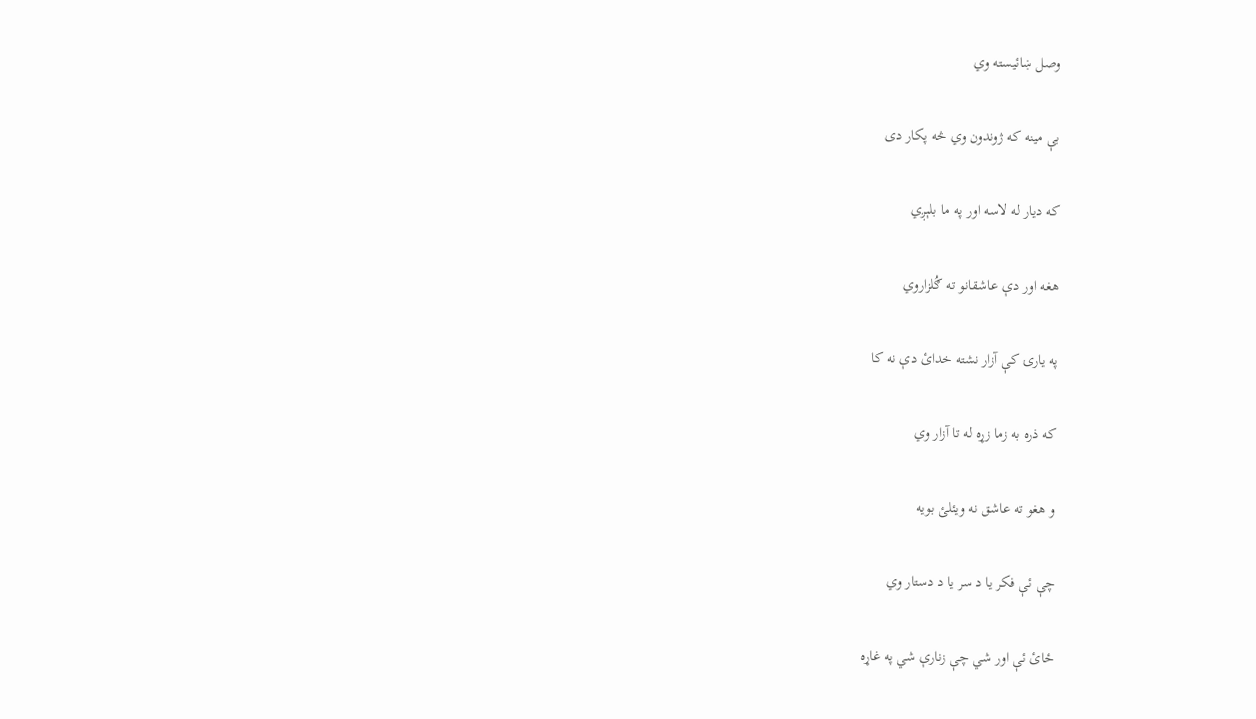وصل ښائيسته وي

بې مينه که ژوندون وي څه پکار دی

که ديار له لاسه اور په ما بلېږي

هغه اور دې عاشقانو ته ګُلزاروي

په يارۍ کې آزار نشته خدائ دې نه کا

که ذره به زما زړه له تا آزار وي

و هغو ته عاشق نه ويئلئ بويه

چې ئې فکر يا د سر يا د دستار وي

ځائ ئې اور شي چې زنارې شي په غاړه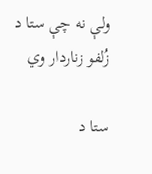ولې نه چې ستا د زُلفو زناردار وي

ستا د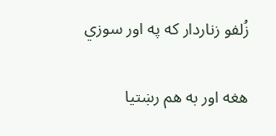زُلفو زناردار که په اور سوزي

هغه اور به هم رښتيا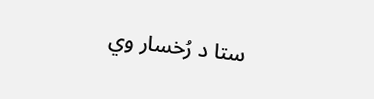ستا د رُخسار وي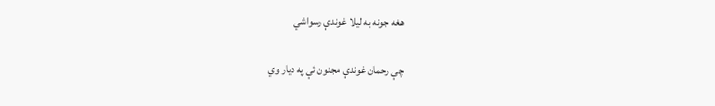هغه جونه به ليلا غوندې رسواشي

چې رحمان غوندې مجنون ئې په ديار وي